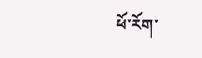ཕོ་རོག་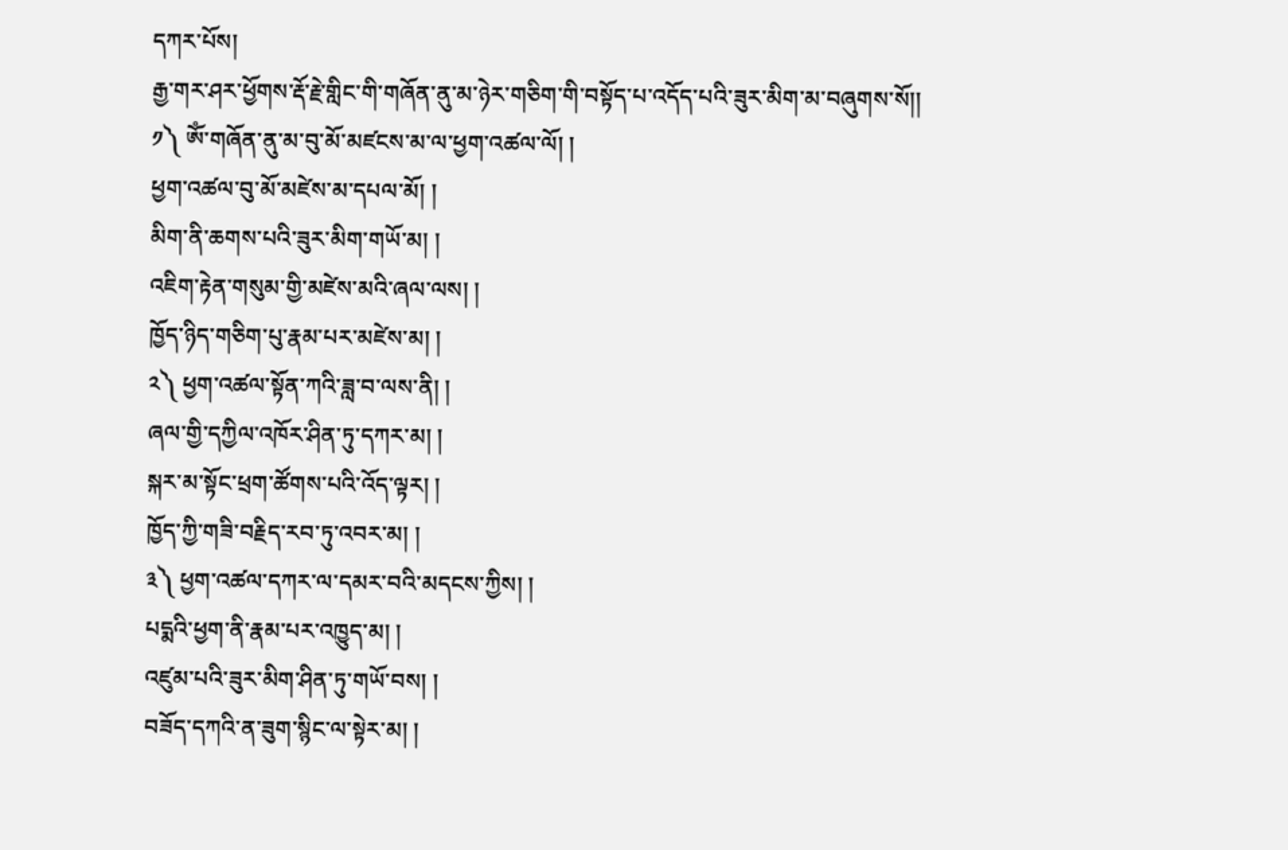དཀར་པོས།
རྒྱ་གར་ཤར་ཕྱོགས་རྡོ་རྗེ་གླིང་གི་གཞོན་ནུ་མ་ཉེར་གཅིག་གི་བསྟོད་པ་འདོད་པའི་ཟུར་མིག་མ་བཞུགས་སོ།།
༡༽ ཨོཾ་གཞོན་ནུ་མ་བུ་མོ་མཛངས་མ་ལ་ཕྱག་འཚལ་ལོ། །
ཕྱག་འཚལ་བུ་མོ་མཛེས་མ་དཔལ་མོ། །
མིག་ནི་ཆགས་པའི་ཟུར་མིག་གཡོ་མ། །
འཇིག་རྟེན་གསུམ་གྱི་མཛེས་མའི་ཞལ་ལས། །
ཁྱོད་ཉིད་གཅིག་པུ་རྣམ་པར་མཛེས་མ། །
༢༽ ཕྱག་འཚལ་སྟོན་ཀའི་ཟླ་བ་ལས་ནི། །
ཞལ་གྱི་དཀྱིལ་འཁོར་ཤིན་ཏུ་དཀར་མ། །
སྐར་མ་སྟོང་ཕྲག་ཚོགས་པའི་འོད་ལྟར། །
ཁྱོད་ཀྱི་གཟི་བརྗིད་རབ་ཏུ་འབར་མ། །
༣༽ ཕྱག་འཚལ་དཀར་ལ་དམར་བའི་མདངས་ཀྱིས། །
པདྨའི་ཕྱག་ནི་རྣམ་པར་འཁྱུད་མ། །
འཛུམ་པའི་ཟུར་མིག་ཤིན་ཏུ་གཡོ་བས། །
བཟོད་དཀའི་ན་ཟུག་སྙིང་ལ་སྟེར་མ། །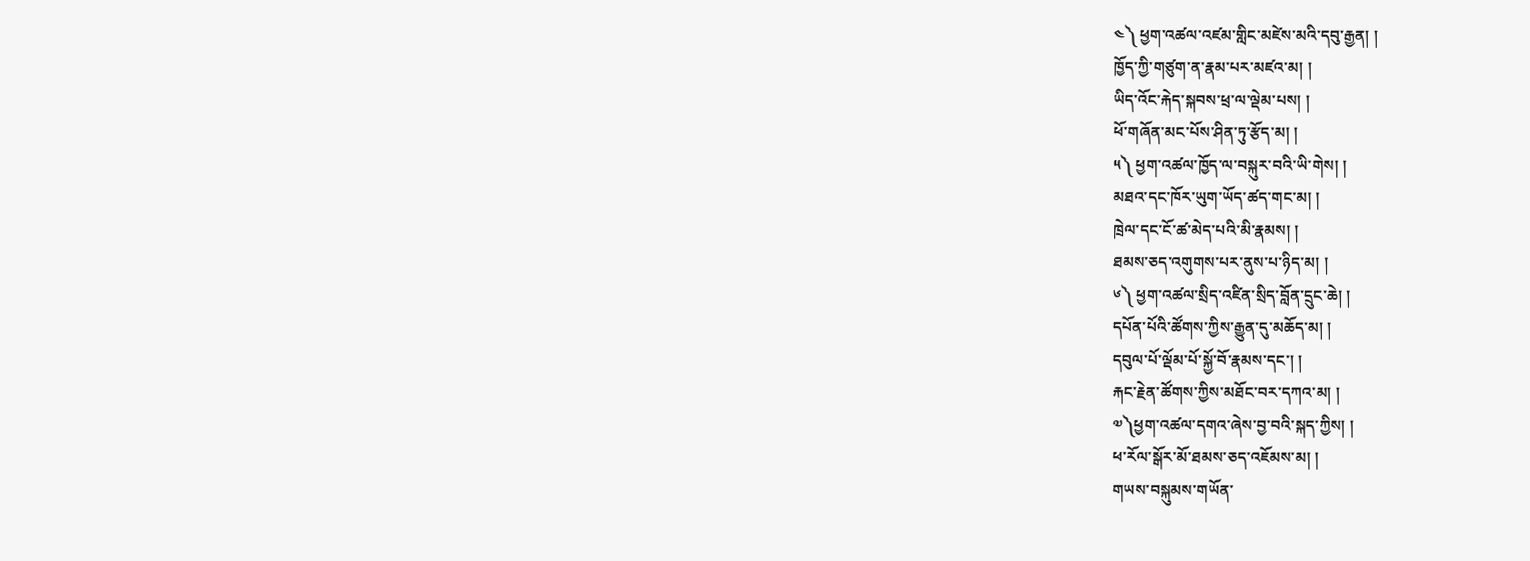༤༽ ཕྱག་འཚལ་འཛམ་གླིང་མཛེས་མའི་དབུ་རྒྱན། །
ཁྱོད་ཀྱི་གཙུག་ན་རྣམ་པར་མཛའ་མ། །
ཡིད་འོང་རྐེད་སྐབས་ཕྲ་ལ་ལྡེམ་པས། །
ཕོ་གཞོན་མང་པོས་ཤིན་ཏུ་རྩོད་མ། །
༥༽ ཕྱག་འཚལ་ཁྱོད་ལ་བསྐུར་བའི་ཡི་གེས། །
མཐའ་དང་ཁོར་ཡུག་ཡོད་ཚད་གང་མ། །
ཁྲེལ་དང་ངོ་ཚ་མེད་པའི་མི་རྣམས། །
ཐམས་ཅད་འགུགས་པར་ནུས་པ་ཉིད་མ། །
༦༽ ཕྱག་འཚལ་སྲིད་འཛིན་སྲིད་བློན་དྲུང་ཆེ། །
དཔོན་པོའི་ཚོགས་ཀྱིས་རྒྱུན་དུ་མཆོད་མ། །
དབུལ་པོ་ལྡོམ་པོ་སྐྱོ་བོ་རྣམས་དང་། །
རྐང་རྗེན་ཚོགས་ཀྱིས་མཐོང་བར་དཀའ་མ། །
༧༽ཕྱག་འཚལ་དགའ་ཞེས་བྱ་བའི་སྐད་ཀྱིས། །
ཕ་རོལ་སྒོར་མོ་ཐམས་ཅད་འཇོམས་མ། །
གཡས་བསྐུམས་གཡོན་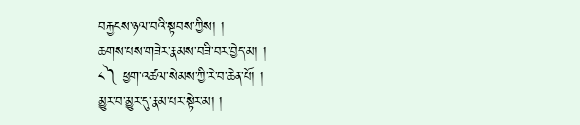བརྐྱངས་ཉལ་བའི་སྟབས་ཀྱིས། །
ཆགས་པས་གཟེར་རྣམས་བཟི་བར་བྱེད་མ། །
༨༽ ཕྱག་འཚལ་སེམས་ཀྱི་རེ་བ་ཆེན་པོ། །
མྱུར་བ་མྱུར་དུ་རྣམ་པར་སྟེར་མ། །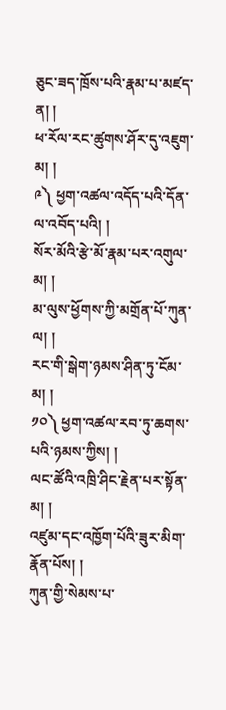ཅུང་ཟད་ཁྲོས་པའི་རྣམ་པ་མཛད་ན། །
ཕ་རོལ་རང་ཚུགས་ཤོར་དུ་འཇུག་མ། །
༩༽ ཕྱག་འཚལ་འདོད་པའི་དོན་ལ་འབོད་པའི། །
སོར་མོའི་རྩེ་མོ་རྣམ་པར་འགུལ་མ། །
མ་ལུས་ཕྱོགས་ཀྱི་མགྲོན་པོ་ཀུན་ལ། །
རང་གི་སྒེག་ཉམས་ཤིན་ཏུ་ངོམ་མ། །
༡༠༽ ཕྱག་འཚལ་རབ་ཏུ་ཆགས་པའི་ཉམས་ཀྱིས། །
ལང་ཚོའི་འཁྲི་ཤིང་རྗེན་པར་སྟོན་མ། །
འཛུམ་དང་འཁྱོག་པོའི་ཟུར་མིག་རྣོན་པོས། །
ཀུན་གྱི་སེམས་པ་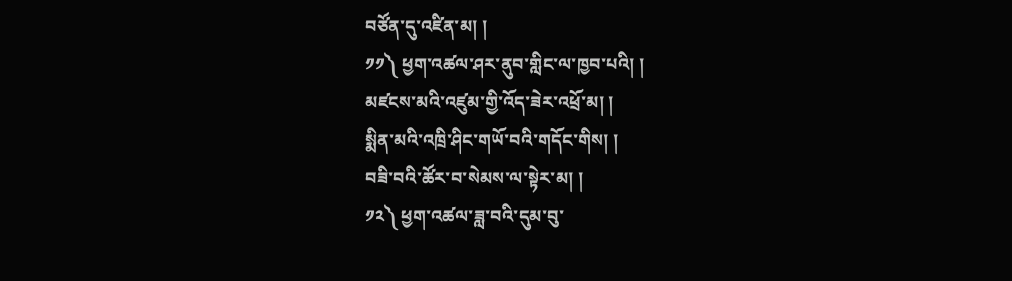བཙོན་དུ་འཛིན་མ། །
༡༡༽ ཕྱག་འཚལ་ཤར་ནུབ་གླིང་ལ་ཁྱབ་པའི། །
མཛངས་མའི་འཛུམ་གྱི་འོད་ཟེར་འཕྲོ་མ། །
སྨིན་མའི་འཁྲི་ཤིང་གཡོ་བའི་གདོང་གིས། །
བཟི་བའི་ཚོར་བ་སེམས་ལ་སྟེར་མ། །
༡༢༽ ཕྱག་འཚལ་ཟླ་བའི་དུམ་བུ་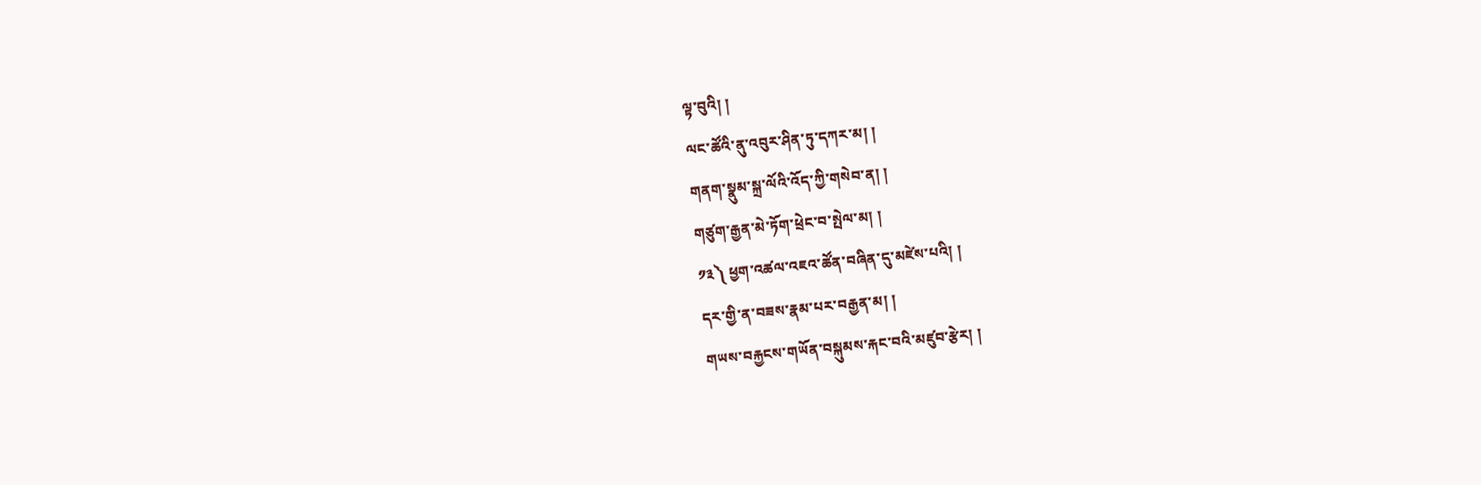ལྟ་བུའི། །
ལང་ཚོའི་ནུ་འབུར་ཤིན་ཏུ་དཀར་མ། །
གནག་སྣུམ་སྐྲ་ལོའི་འོད་ཀྱི་གསེབ་ན། །
གཙུག་རྒྱན་མེ་ཏོག་ཕྲེང་བ་སྤེལ་མ། །
༡༣༽ ཕྱག་འཚལ་འཇའ་ཚོན་བཞིན་དུ་མཛེས་པའི། །
དར་གྱི་ན་བཟས་རྣམ་པར་བརྒྱན་མ། །
གཡས་བརྐྱངས་གཡོན་བསྐུམས་རྐང་བའི་མཛུབ་རྩེར། །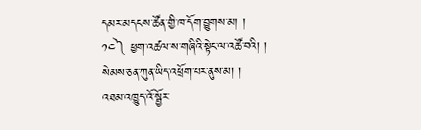དམར་མདངས་ཚོན་གྱི་ཁ་དོག་བྱུགས་མ། །
༡༤༽ ཕྱག་འཚལ་ས་གཞིའི་སྟེང་ལ་འཚོ་བའི། །
སེམས་ཅན་ཀུན་ཡིད་འཕྲོག་པར་ནུས་མ། །
འཐམ་འཁྱུད་འོ་སྦྱོར་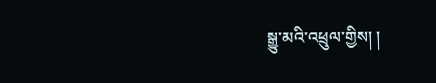སྒྱུ་མའི་འཕྲུལ་གྱིས། །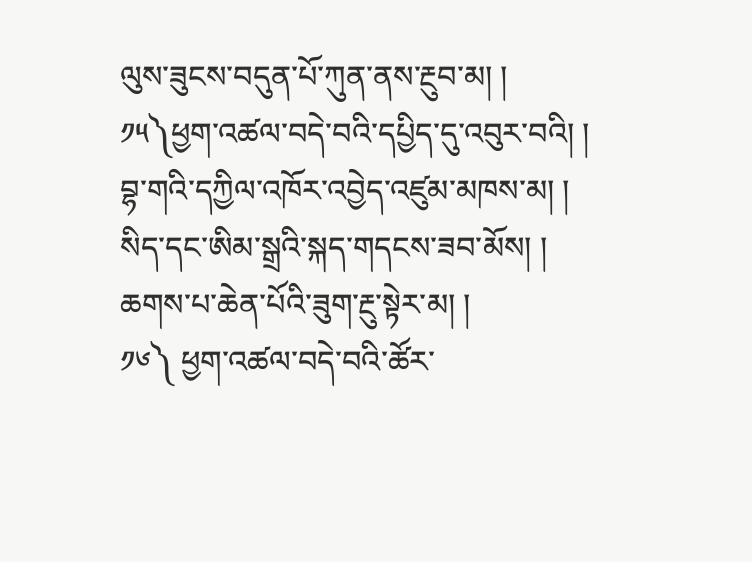ལུས་ཟུངས་བདུན་པོ་ཀུན་ནས་རྔུབ་མ། །
༡༥༽ཕྱག་འཚལ་བདེ་བའི་དཔྱིད་དུ་འབུར་བའི། །
བྷ་གའི་དཀྱིལ་འཁོར་འབྱེད་འཛུམ་མཁས་མ། །
སིད་དང་ཨིམ་སྒྲའི་སྐད་གདངས་ཟབ་མོས། །
ཆགས་པ་ཆེན་པོའི་ཟུག་རྔུ་སྟེར་མ། །
༡༦༽ ཕྱག་འཚལ་བདེ་བའི་ཚོར་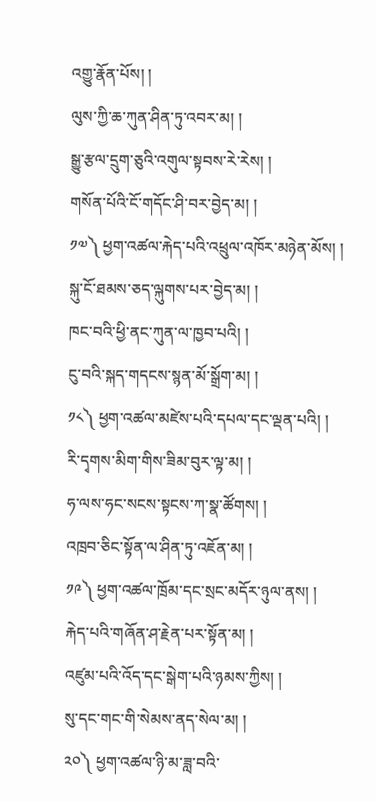འགྱུ་རྣོན་པོས། །
ལུས་ཀྱི་ཆ་ཀུན་ཤིན་ཏུ་འབར་མ། །
སྒྱུ་རྩལ་དྲུག་ཅུའི་འགུལ་སྟབས་རེ་རེས། །
གསོན་པོའི་ངོ་གདོང་ཤི་བར་བྱེད་མ། །
༡༧༽ ཕྱག་འཚལ་རྐེད་པའི་འཕྲུལ་འཁོར་མཉེན་མོས། །
སྐུ་ངོ་ཐམས་ཅད་ལྐུགས་པར་བྱེད་མ། །
ཁང་བའི་ཕྱི་ནང་ཀུན་ལ་ཁྱབ་པའི། །
ངུ་བའི་སྐད་གདངས་སྙན་མོ་སྒྲོག་མ། །
༡༨༽ ཕྱག་འཚལ་མཛེས་པའི་དཔལ་དང་ལྡན་པའི། །
རི་དྭགས་མིག་གིས་ཟིམ་བུར་ལྟ་མ། །
ཧ་ལས་ཧང་སངས་སྟངས་ཀ་སྣ་ཚོགས། །
འཁྲབ་ཅིང་སྟོན་ལ་ཤིན་ཏུ་འཇོན་མ། །
༡༩༽ ཕྱག་འཚལ་ཁྲོམ་དང་སྲང་མདོར་ཉུལ་ནས། །
རྐེད་པའི་གཞོན་ཤ་རྗེན་པར་སྟོན་མ། །
འཛུམ་པའི་འོད་དང་སྒེག་པའི་ཉམས་ཀྱིས། །
སུ་དང་གང་གི་སེམས་ནད་སེལ་མ། །
༢༠༽ ཕྱག་འཚལ་ཉི་མ་ཟླ་བའི་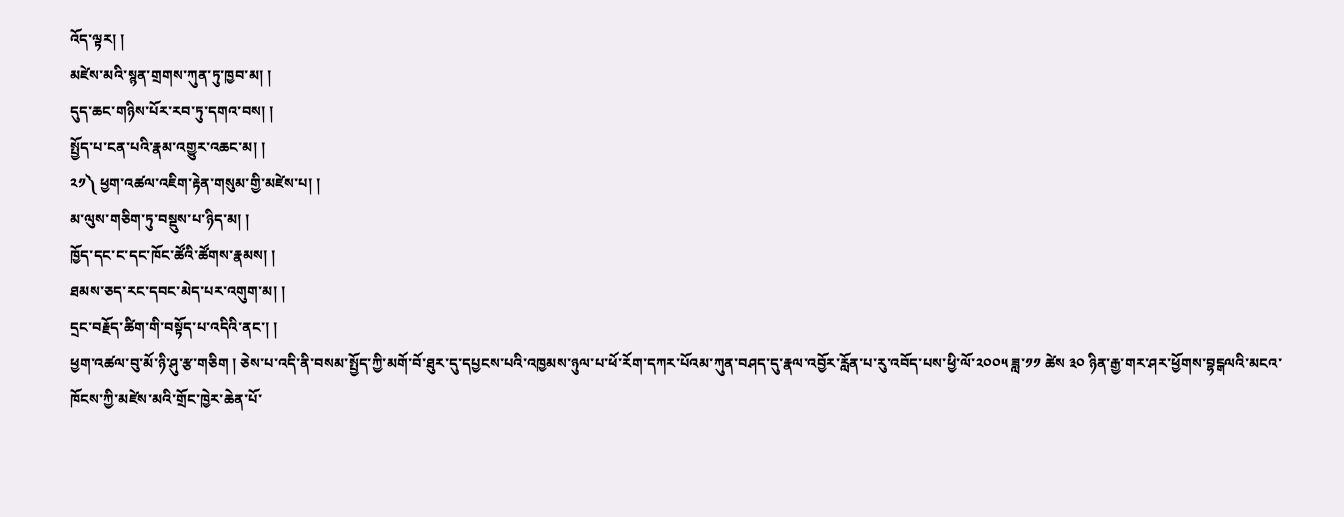འོད་ལྟར། །
མཛེས་མའི་སྙན་གྲགས་ཀུན་ཏུ་ཁྱབ་མ། །
དུད་ཆང་གཉིས་པོར་རབ་ཏུ་དགའ་བས། །
སྤྱོད་པ་ངན་པའི་རྣམ་འགྱུར་འཆང་མ། །
༢༡༽ ཕྱག་འཚལ་འཇིག་རྟེན་གསུམ་གྱི་མཛེས་པ། །
མ་ལུས་གཅིག་ཏུ་བསྡུས་པ་ཉིད་མ། །
ཁྱོད་དང་ང་དང་ཁོང་ཚོའི་ཚོགས་རྣམས། །
ཐམས་ཅད་རང་དབང་མེད་པར་འགུག་མ། །
དྲང་བརྗོད་ཚིག་གི་བསྟོད་པ་འདིའི་ནང་། །
ཕྱག་འཚལ་བུ་མོ་ཉི་ཤུ་རྩ་གཅིག ། ཅེས་པ་འདི་ནི་བསམ་སྤྱོད་ཀྱི་མགོ་བོ་ཐུར་དུ་དཔྱངས་པའི་འཁྱམས་ཉུལ་པ་ཕོ་རོག་དཀར་པོའམ་ཀུན་བཤད་དུ་རྣལ་འབྱོར་རློན་པ་རུ་འབོད་པས་ཕྱི་ལོ་༢༠༠༥ ཟླ་༡༡ ཚེས ༣༠ ཉིན་རྒྱ་གར་ཤར་ཕྱོགས་བྷངྒལའི་མངའ་ཁོངས་ཀྱི་མཛེས་མའི་གྲོང་ཁྱེར་ཆེན་པོ་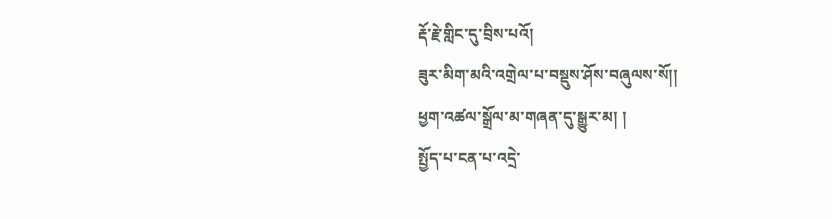རྡོ་རྗེ་གླིང་དུ་བྲིས་པའོ།
ཟུར་མིག་མའི་འགྲེལ་པ་བསྡུས་ཤོས་བཞུལས་སོ།།
ཕྱག་འཚལ་སྒྲོལ་མ་གཞན་དུ་སྒྱུར་མ། །
སྤྱོད་པ་ངན་པ་འདྲེ་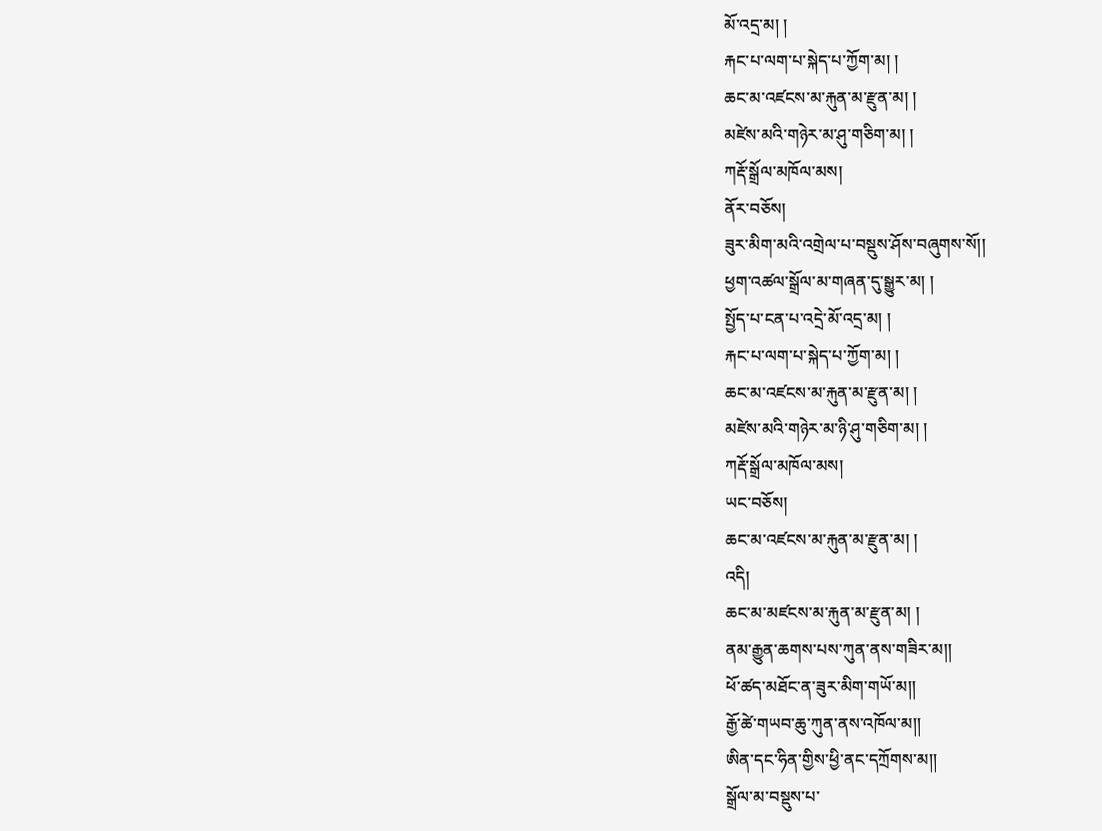མོ་འདྲ་མ། །
རྐང་པ་ལག་པ་སྐེད་པ་ཀྱོག་མ། །
ཆང་མ་འཛངས་མ་རྐུན་མ་རྫུན་མ། །
མཛེས་མའི་གཉེར་མ་ཤུ་གཅིག་མ། །
ཀརྡོ་སྒྲོལ་མཁོལ་མས།
ནོར་བཅོས།
ཟུར་མིག་མའི་འགྲེལ་པ་བསྡུས་ཤོས་བཞུགས་སོ།།
ཕྱག་འཚལ་སྒྲོལ་མ་གཞན་དུ་སྒྱུར་མ། །
སྤྱོད་པ་ངན་པ་འདྲེ་མོ་འདྲ་མ། །
རྐང་པ་ལག་པ་སྐེད་པ་ཀྱོག་མ། །
ཆང་མ་འཛངས་མ་རྐུན་མ་རྫུན་མ། །
མཛེས་མའི་གཉེར་མ་ཉི་ཤུ་གཅིག་མ། །
ཀརྡོ་སྒྲོལ་མཁོལ་མས།
ཡང་བཅོས།
ཆང་མ་འཛངས་མ་རྐུན་མ་རྫུན་མ། །
འདི།
ཆང་མ་མཛངས་མ་རྐུན་མ་རྫུན་མ། །
ནམ་རྒྱུན་ཆགས་པས་ཀུན་ནས་གཟིར་མ།།
ཕོ་ཚད་མཐོང་ན་ཟུར་མིག་གཡོ་མ།།
རྒྱོ་ཚེ་གཡབ་ཆུ་ཀུན་ནས་འཁོལ་མ།།
ཨིན་དང་ཧིན་གྱིས་ཕྱི་ནང་དཀྲོགས་མ།།
སྒྲོལ་མ་བསྡུས་པ་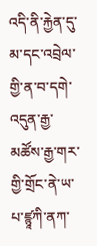འདི་ནི་རྐྱེན་དུ་མ་དང་འབྲེལ་གྱི་ན་བ་དགེ་འདུན་རྒྱ་མཚོས་རྒྱ་གར་གྱི་གྲོང་ནེ་ཡ་པ་ཛྙཱཀི་ནཀ་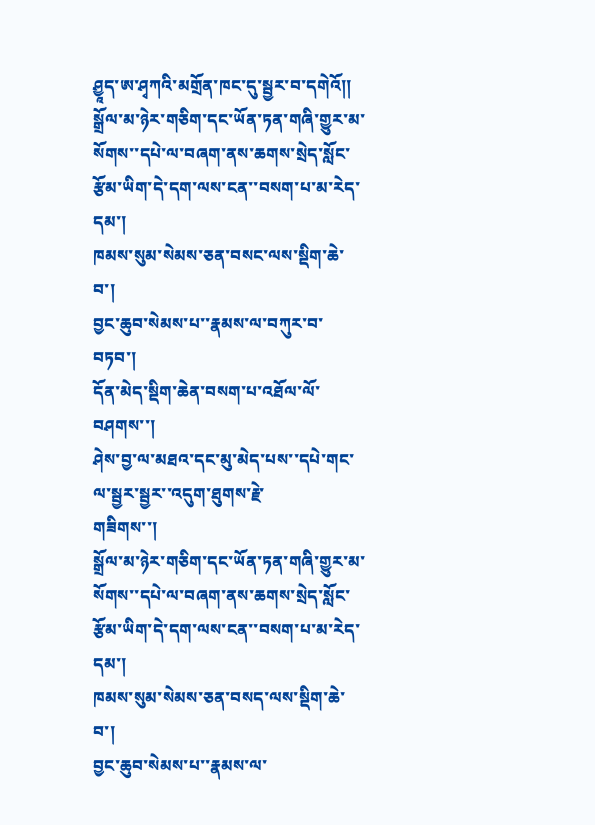ཤྱཱད་ཨ་ཤྭཀའི་མགྲོན་ཁང་དུ་སྦྱར་བ་དགེའོ།།
སྒྲོལ་མ་ཉེར་གཅིག་དང་ཡོན་ཏན་གཞི་གྱུར་མ་སོགས་་དཔེ་ལ་བཞག་ནས་ཆགས་སྲེད་སློང་རྩོམ་ཡིག་དེ་དག་ལས་ངན་་བསག་པ་མ་རེད་དམ་།
ཁམས་སུམ་སེམས་ཅན་བསང་ལས་སྡིག་ཆེ་བ་།
བྱང་ཆུབ་སེམས་པ་་རྣམས་ལ་བཀུར་བ་བཏབ་།
དོན་མེད་སྡིག་ཆེན་བསག་པ་འཐོལ་ལོ་བཤགས་་།
ཤེས་བྱ་ལ་མཐའ་དང་མུ་མེད་པས་་དཔེ་གང་ལ་སྦྱར་སྦྱར་་འདུག་ཐུགས་རྗེ་
གཟིགས་་།
སྒྲོལ་མ་ཉེར་གཅིག་དང་ཡོན་ཏན་གཞི་གྱུར་མ་སོགས་་དཔེ་ལ་བཞག་ནས་ཆགས་སྲེད་སློང་རྩོམ་ཡིག་དེ་དག་ལས་ངན་་བསག་པ་མ་རེད་དམ་།
ཁམས་སུམ་སེམས་ཅན་བསད་ལས་སྡིག་ཆེ་བ་།
བྱང་ཆུབ་སེམས་པ་་རྣམས་ལ་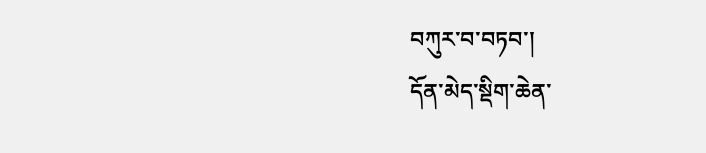བཀུར་བ་བཏབ་།
དོན་མེད་སྡིག་ཆེན་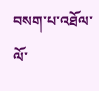བསག་པ་འཐོལ་ལོ་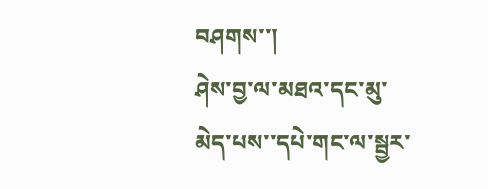བཤགས་་།
ཤེས་བྱ་ལ་མཐའ་དང་མུ་མེད་པས་་དཔེ་གང་ལ་སྦྱར་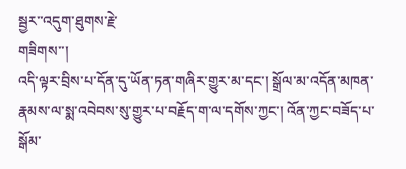སྦྱར་་འདུག་ཐུགས་རྗེ་
གཟིགས་་།
འདི་ལྟར་བྲིས་པ་དོན་དུ་ཡོན་ཏན་གཞིར་གྱུར་མ་དང་། སྒྲོལ་མ་འདོན་མཁན་རྣམས་ལ་སྨ་འབེབས་སུ་གྱུར་པ་བརྗོད་ག་ལ་དགོས་ཀྱང་། འོན་ཀྱང་བཟོད་པ་སྒོམ་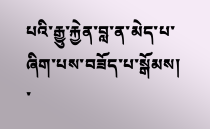པའི་རྒྱུ་རྐྱེན་བླ་ན་མེད་པ་ཞིག་པས་བཟོད་པ་སྒོམས།
་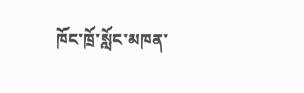ཁོང་ཁྲོ་སློང་མཁན་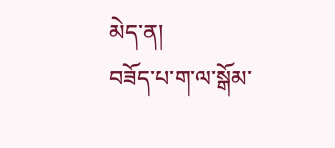མེད་ན།
བཟོད་པ་ག་ལ་སྒོམ་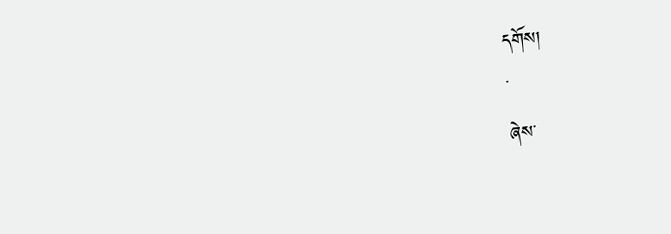དགོས།
་
ཞེས་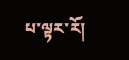པ་ལྟར་རོ།